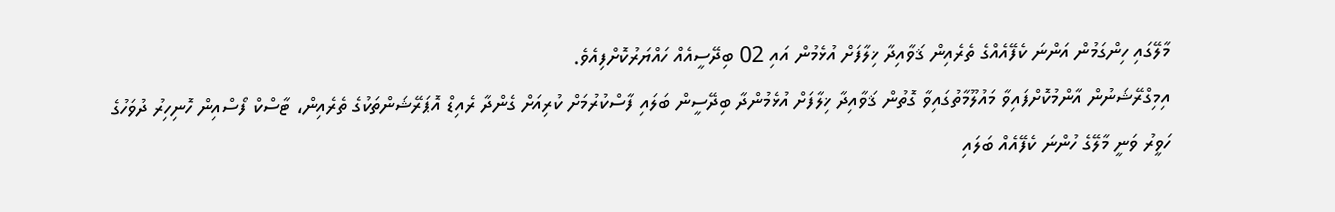މާލޭގައި ހިންގަމުން އަންނަ ކެފޭއެއްގެ ތެރެއިން ޤަވާއިދާ ޚިލާފަށް އުޅެމުން އައި 02 ބިދޭސީއެއް ހައްޔަރުކޮށްފިއެވެ.
އިމިގްރޭޝަނުން އާންމުކޮށްފައިވާ މައުލޫމާތުގައިވާ ގޮތުން ޤަވާއިދާ ޚިލާފަށް އުޅެމުންދާ ބިދޭސީން ބަލައި ފާސްކުރުމަށް ކުރިއަށް ގެންދާ ރެއިޑް އޮޕަރޭޝަންތަކުގެ ތެރެއިން، ޓާސްކް ފޯސްއިން ހޮނިހިރު ދުވަހުގެ ހަވީރު ވަނީ މާލޭގެ ހުންނަ ކެފޭއެއް ބަލައި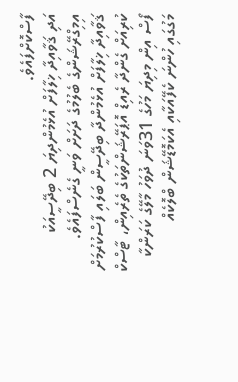ފާސްކޮށްފައެވެ.
އަދި ޤަވާއިދާ ޚިލާފަށް އުޅެމުންދިޔަ 2 ބިދޭސީއަކު އިމިގްރޭޝަންގެ ބެލުމުގެ ދަށަށް ވަނީ ގެނެސްފައެވެ.
ޤަވާއިދާ ޚިލާފަށް އުޅެމުންދާ ބިދޭސީން ބަލައި ފާސްކުރުމަށް ކުރިއަށް ގެންދާ ރެއިޑް އޮޕަރޭޝަންތަކުގެ ތެރެއިން، ޓާސްކް ފޯސް އިން މިދިޔަ މަހުގެ 31ވަނަ ދުވަހު މާލޭގެ ކަރަންކާ މަގުގައި ހުންނަ ކެފޭއަކާއި އެކަމޮޑޭޝަން ބްލޮކެއް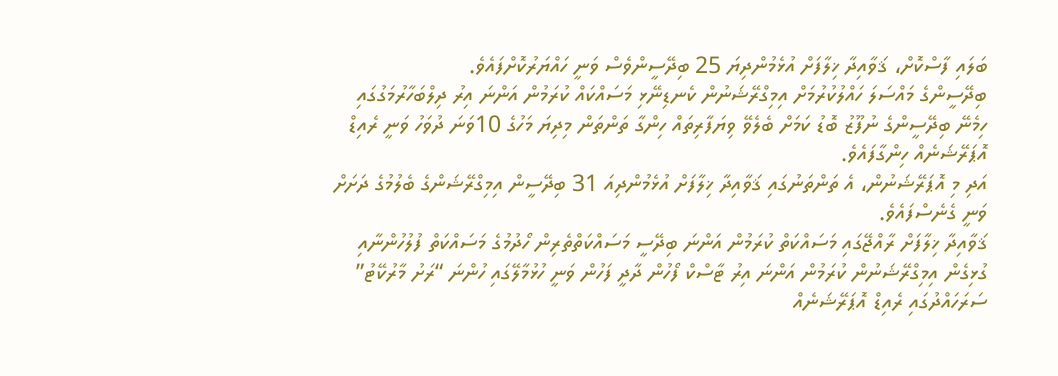ބަލައި ފާސްކޮށް، ޤަވާއިދާ ޚިލާފަށް އުޅެމުންދިޔަ 25 ބިދޭސީންވެސް ވަނީ ހައްޔަރުކޮށްފައެވެ.
ބިދޭސީންގެ މައްސަލަ ހައްލުކުރުމަށް އިމިގްރޭޝަނުން ކެނޑިނޭޅި މަސައްކައް ކުރަމުން އަންނަ އިރު ދިލްބަހާރުމަގުގައި ހިމެނޭ ބިދޭސީންގެ ނުފޫޒު ބޮޑު ކަމަށް ބެލެވޭ ވިޔަފާރިތައް ހިންގާ ތަންތަން މިދިޔަ މަހުގެ 10ވަނަ ދުވަހު ވަނީ ރެއިޑް އޮޕަރޭޝަނެއް ހިންގާފައެވެ.
އަދި މި އޮޕަރޭޝަނުން، އެ ތަންތަނުގައި ޤަވާއިދާ ޚިލާފަށް އުޅެމުންދިއަ 31 ބިދޭސީން އިމިގްރޭޝަންގެ ބެލުމުގެ ދަށަށް ވަނީ ގެނެސްފައެވެ.
ޤަވާއިދާ ޚިލާފަށް ރާއްޖޭގައި މަސައްކަތް ކުރަމުން އަންނަ ބިދޭސީ މަސައްކަތްތެރިން ހޯދުމުގެ މަސައްކަތް ފުލުހުންނާއި ގުޅިގެން އިމިގްރޭޝަނުން ކުރަމުން އަންނަ އިރު ޓާސްކް ފޯހުން ދާދީ ފަހުން ވަނީ ހުޅުމާލޭގައި ހުންނަ “ރަށު މާރުކޭޓު” ސަރަހައްދުގައި ރެއިޑް އޮޕަރޭޝަނެއް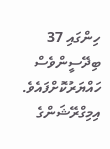ހިންގައި 37 ބިދޭސީންވެސް ހައްޔަރުކޮށްފައެވެ.
އިމިގްރޭޝަންގެ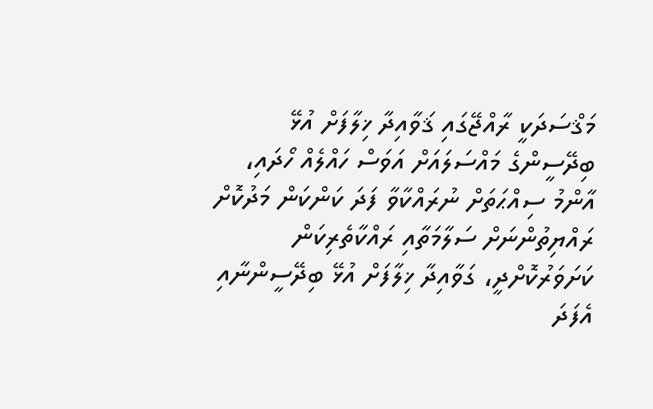މަޤްސަދަކީ ރާއްޖޭގައި ޤަވާއިދާ ޚިލާފަށް އުޅޭ ބިދޭސީންގެ މައްސަލައަށް އަވަސް ހައްލެއް ހޯދައި، އާންމު ސިއްޙަތަށް ނުރައްކާވާ ފަދަ ކަންކަން މަދުކޮށް ރައްޔިތުންނަށް ސަލާމަތާއި ރައްކާތެރިކަން ކަށަވަރުކޮށްދީ، ގަވާއިދާ ޚިލާފަށް އުޅޭ ބިދޭސީންނާއި އެފަދަ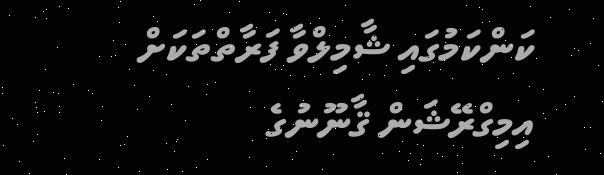ކަންކަމުގައި ޝާމިލްވާ ފަރާތްތަކަށް އިމިގްރޭޝަން ޤާނޫނުގެ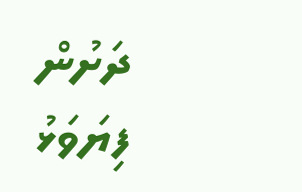ދަށުން ފިޔަވަޅު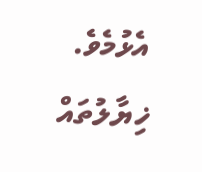އެޅުމެވެ.
ޚިޔާލުތައް